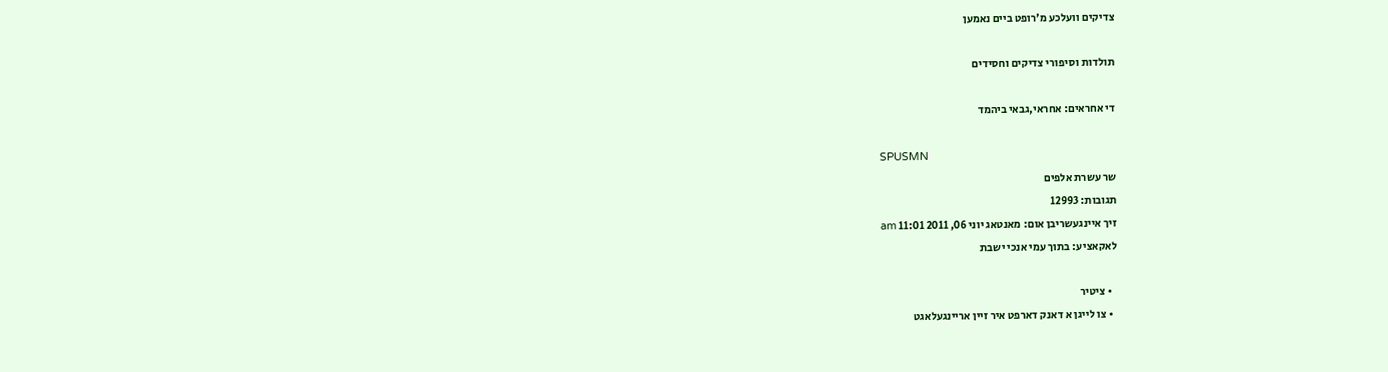צדיקים וועלכע מ'רופט ביים נאמען

תולדות וסיפורי צדיקים וחסידים

די אחראים: אחראי,גבאי ביהמד

SPUSMN
שר עשרת אלפים
תגובות: 12993
זיך איינגעשריבן אום: מאנטאג יוני 06, 2011 11:01 am
לאקאציע: בתוך עמי אנכי ישבת

  • ציטיר
  • צו לייגן א דאנק דארפט איר זיין אריינגעלאגט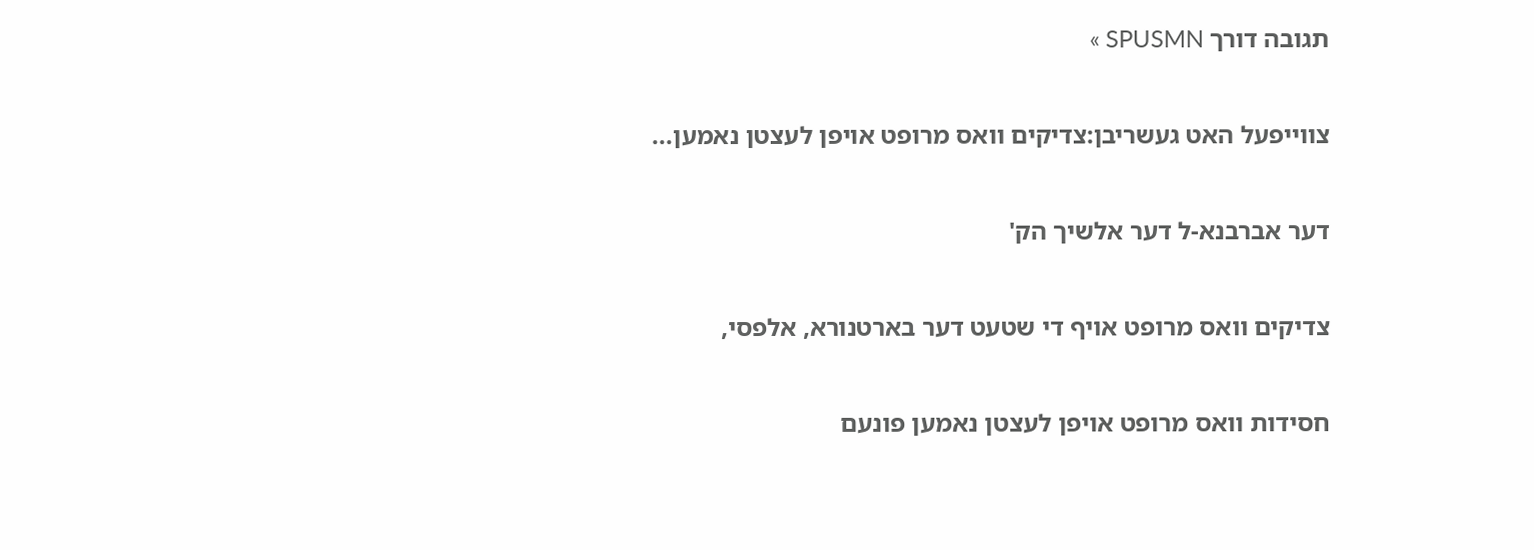תגובה דורך SPUSMN »

צווייפעל האט געשריבן:צדיקים וואס מרופט אויפן לעצטן נאמען...

דער אברבנא-ל דער אלשיך הק'

צדיקים וואס מרופט אויף די שטעט דער בארטנורא, אלפסי,

חסידות וואס מרופט אויפן לעצטן נאמען פונעם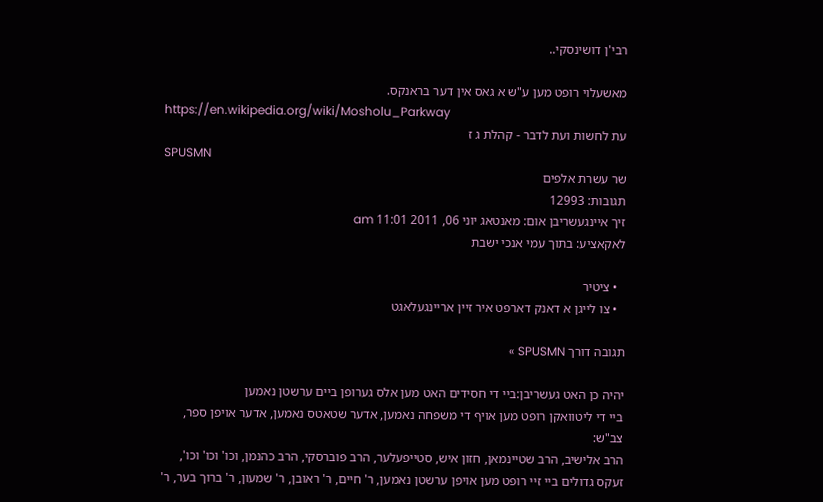רבי'ן דושינסקי..

מאשעלוי רופט מען ע"ש א גאס אין דער בראנקס.
https://en.wikipedia.org/wiki/Mosholu_Parkway
עת לחשות ועת לדבר - קהלת ג ז
SPUSMN
שר עשרת אלפים
תגובות: 12993
זיך איינגעשריבן אום: מאנטאג יוני 06, 2011 11:01 am
לאקאציע: בתוך עמי אנכי ישבת

  • ציטיר
  • צו לייגן א דאנק דארפט איר זיין אריינגעלאגט

תגובה דורך SPUSMN »

יהיה כן האט געשריבן:ביי די חסידים האט מען אלס גערופן ביים ערשטן נאמען
ביי די ליטוואקן רופט מען אויף די משפחה נאמען, אדער שטאטס נאמען, אדער אויפן ספר,
צב"ש:
הרב אלישיב, הרב שטיינמאן, חזון איש, סטייפעלער, הרב פוברסקי, הרב כהנמן, וכו' וכו' וכו',
זעקס גדולים ביי זיי רופט מען אויפן ערשטן נאמען, ר' חיים, ר' ראובן, ר' שמעון, ר' ברוך בער, ר'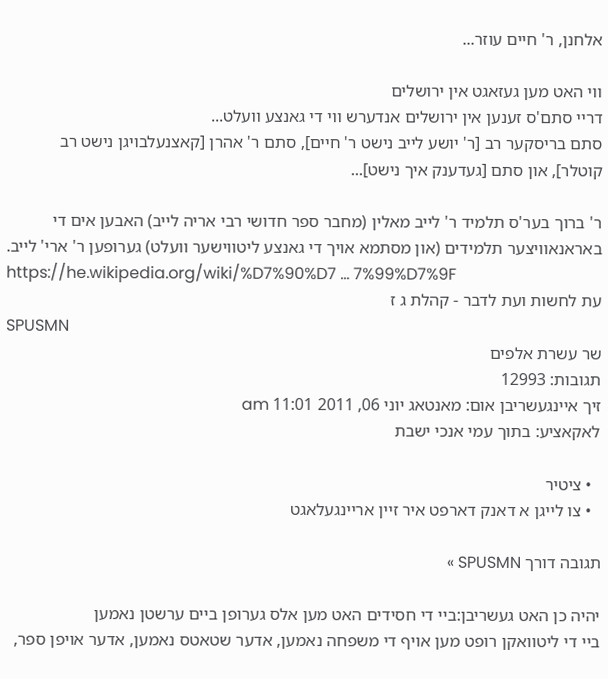אלחנן, ר' חיים עוזר...

ווי האט מען געזאגט אין ירושלים
דריי סתם'ס זענען אין ירושלים אנדערש ווי די גאנצע וועלט...
סתם בריסקער רב [ר' יושע לייב נישט ר' חיים], סתם ר' אהרן [קאצנעלבויגן נישט רב קוטלר], און סתם [געדענק איך נישט]...

ר' ברוך בער'ס תלמיד ר' לייב מאלין (מחבר ספר חדושי רבי אריה לייב) האבען אים די באראנאוויצער תלמידים (און מסתמא אויך די גאנצע ליטווישער וועלט) גערופען ר' ארי' לייב.
https://he.wikipedia.org/wiki/%D7%90%D7 ... 7%99%D7%9F
עת לחשות ועת לדבר - קהלת ג ז
SPUSMN
שר עשרת אלפים
תגובות: 12993
זיך איינגעשריבן אום: מאנטאג יוני 06, 2011 11:01 am
לאקאציע: בתוך עמי אנכי ישבת

  • ציטיר
  • צו לייגן א דאנק דארפט איר זיין אריינגעלאגט

תגובה דורך SPUSMN »

יהיה כן האט געשריבן:ביי די חסידים האט מען אלס גערופן ביים ערשטן נאמען
ביי די ליטוואקן רופט מען אויף די משפחה נאמען, אדער שטאטס נאמען, אדער אויפן ספר,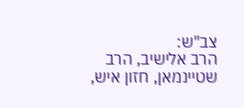צב"ש:
הרב אלישיב, הרב שטיינמאן, חזון איש,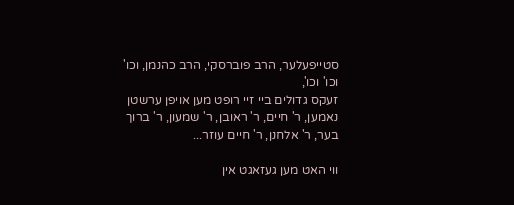סטייפעלער, הרב פוברסקי, הרב כהנמן, וכו' וכו' וכו',
זעקס גדולים ביי זיי רופט מען אויפן ערשטן נאמען, ר' חיים, ר' ראובן, ר' שמעון, ר' ברוך בער, ר' אלחנן, ר' חיים עוזר...

ווי האט מען געזאגט אין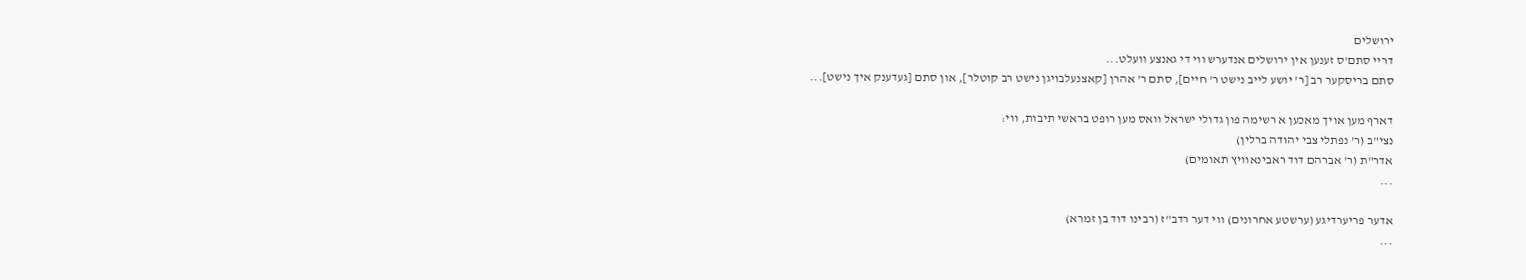ירושלים
דריי סתם'ס זענען אין ירושלים אנדערש ווי די גאנצע וועלט...
סתם בריסקער רב [ר' יושע לייב נישט ר' חיים], סתם ר' אהרן [קאצנעלבויגן נישט רב קוטלר], און סתם [געדענק איך נישט]...

דארף מען אויך מאכען א רשימה פון גדולי ישראל וואס מען רופט בראשי תיבות, ווי:
נצי"ב (ר' נפתלי צבי יהודה ברלין)
אדר"ת (ר' אברהם דוד ראבינאוויץ תאומים)
...

אדער פריערדיגע (ערשטע אחרונים) ווי דער רדב"ז (רבינו דוד בן זמרא)
...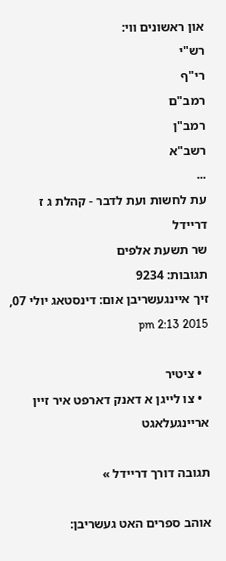און ראשונים ווי:
רש"י
רי"ף
רמב"ם
רמב"ן
רשב"א
...
עת לחשות ועת לדבר - קהלת ג ז
דריידל
שר תשעת אלפים
תגובות: 9234
זיך איינגעשריבן אום: דינסטאג יולי 07, 2015 2:13 pm

  • ציטיר
  • צו לייגן א דאנק דארפט איר זיין אריינגעלאגט

תגובה דורך דריידל »

אוהב ספרים האט געשריבן: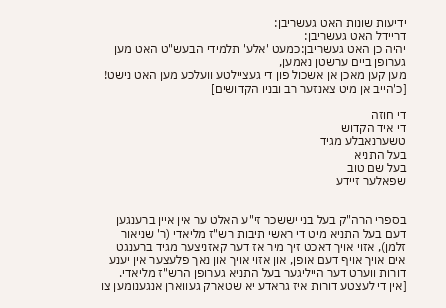ידיעות שונות האט געשריבן:
דריידל האט געשריבן:
יהיה כן האט געשריבן:כמעט 'אלע' תלמידי הבעש"ט האט מען גערופן ביים ערשטן נאמען,
מען קען מאכן אן אשכול פון די געציילטע וועלכע מען האט נישט! [כ'הייב אן מיט צאנזער רב ובניו הקדושים]

די חוזה
די איד הקדוש
טשערנאבלע מגיד
בעל התניא
בעל שם טוב
שפאלער זיידע


בספרי הרה"ק בעל בני יששכר זי"ע האלט ער אין איין ברענגען דעם בעל התניא מיט די ראשי תיבות רש"ז מליאדי (ר' שניאור זלמן), אזוי אויך דאכט זיך מיר אז דער קאזניצער מגיד ברענגט אים אויך אויף דעם אופן, און אזוי אויך און נאך פלעצער אין יענע דורות ווערט דער הייליגער בעל התניא גערופן הרש"ז מליאדי.
[אין די לעצטע דורות איז גראדע יא שטארק געווארן אנגענומען צו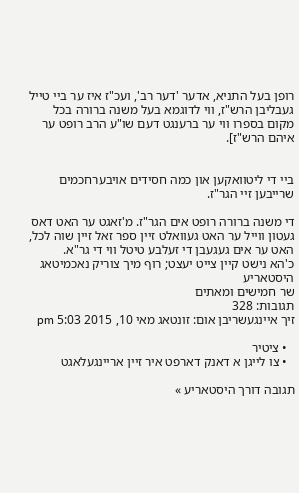רופן בעל התניא, אדער 'דער רב', ועכ"ז איז ער ביי טייל געבליבן הרש"ז, ווי לדוגמא בעל משנה ברורה בכל מקום בספרו ווי ער ברענגט דעם שו"ע הרב רופט ער איהם הרש"ז].


ביי די ליטוואקען און כמה חסידים אויבערחכמים שרייבען זיי הגר"ז.

די משנה ברורה רופט אים הגר"ז. מ'זאגט ער האט דאס געטון ווייל ער האט געוואלט זיין ספר זאל זיין שוה לכל, האט ער אים געגעבן די זעלבע טיטל ווי די גר"א.
כ'הא נישט קיין צייט יעצט; רוף מיך צוריק נאכמיטאג
היסטאריע
שר חמישים ומאתים
תגובות: 328
זיך איינגעשריבן אום: זונטאג מאי 10, 2015 5:03 pm

  • ציטיר
  • צו לייגן א דאנק דארפט איר זיין אריינגעלאגט

תגובה דורך היסטאריע »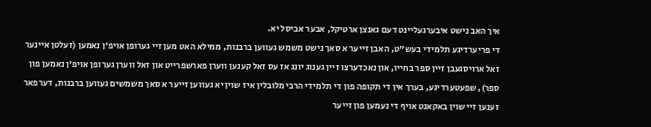איך האב נישט איבערגעליינט דעם גאנצן ארטיקל, אבער אביסל יא.
די פריערדיגע תלמידי בעש"ט, האבן זייער א סאך נישט משמש געווען ברבנות, ממילא האט מען זיי גערופן אויפ'ן נאמען (זעלטן איינער זאל ארויסגעבן זיין ספר בחייו, און נאכדערצו זיין גענוג יונג אז עס זאל קענען ווערן פארשפרייט און זאל ווערן גערופן אויפ'ן נאמען פון ספר), שפעטערדיגע, בערך אין די תקופה פון די תלמידי הרבי מלובלין איז שוין יא געווען זייער א סאך משמשים געווען ברבנות, דערפאר זענען זיי שוין באקאנט אויף די נעמען פון זייער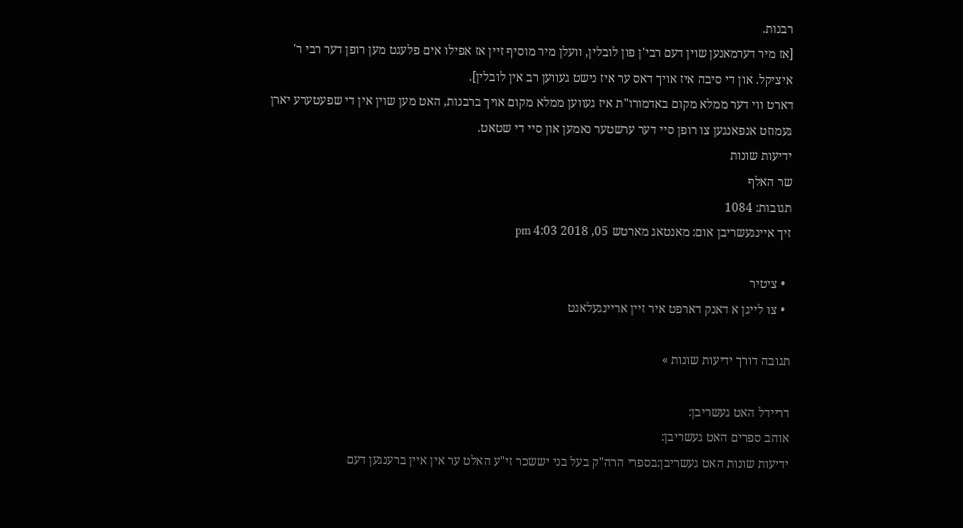רבנות.
[אז מיר דערמאנען שוין דעם רבי'ן פון לובלין, וועלן מיר מוסיף זיין אז אפילו אים פלעגט מען רופן דער רבי ר' איציקל. און די סיבה איז אויך דאס ער איז נישט געווען רב אין לובלין].
דארט ווי דער ממלא מקום באדמורו"ת איז געווען ממלא מקום אויך ברבנות, האט מען שוין אין די שפעטערע יארן געמוזט אנפאנגען צו רופן סיי דער ערשטער נאמען און סיי די שטאט.
ידיעות שונות
שר האלף
תגובות: 1084
זיך איינגעשריבן אום: מאנטאג מארטש 05, 2018 4:03 pm

  • ציטיר
  • צו לייגן א דאנק דארפט איר זיין אריינגעלאגט

תגובה דורך ידיעות שונות »

דריידל האט געשריבן:
אוהב ספרים האט געשריבן:
ידיעות שונות האט געשריבן:בספרי הרה"ק בעל בני יששכר זי"ע האלט ער אין איין ברענגען דעם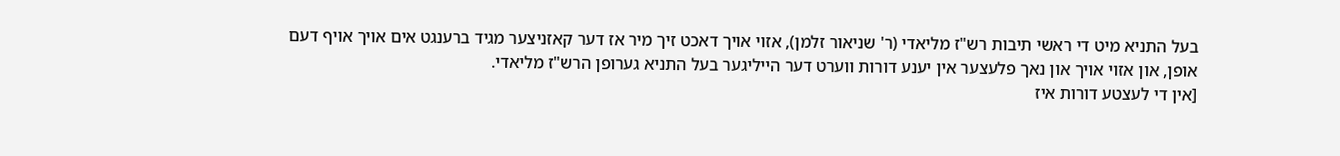בעל התניא מיט די ראשי תיבות רש"ז מליאדי (ר' שניאור זלמן), אזוי אויך דאכט זיך מיר אז דער קאזניצער מגיד ברענגט אים אויך אויף דעם אופן, און אזוי אויך און נאך פלעצער אין יענע דורות ווערט דער הייליגער בעל התניא גערופן הרש"ז מליאדי.
[אין די לעצטע דורות איז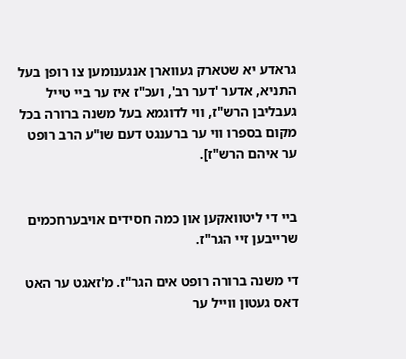גראדע יא שטארק געווארן אנגענומען צו רופן בעל התניא, אדער 'דער רב', ועכ"ז איז ער ביי טייל געבליבן הרש"ז, ווי לדוגמא בעל משנה ברורה בכל מקום בספרו ווי ער ברענגט דעם שו"ע הרב רופט ער איהם הרש"ז].


ביי די ליטוואקען און כמה חסידים אויבערחכמים שרייבען זיי הגר"ז.

די משנה ברורה רופט אים הגר"ז. מ'זאגט ער האט דאס געטון ווייל ער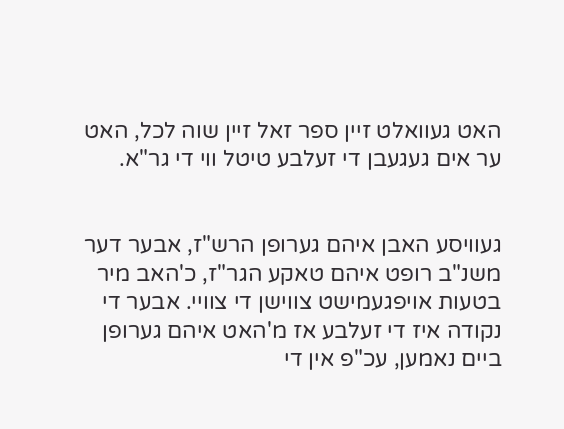האט געוואלט זיין ספר זאל זיין שוה לכל, האט ער אים געגעבן די זעלבע טיטל ווי די גר"א.


געוויסע האבן איהם גערופן הרש"ז, אבער דער משנ"ב רופט איהם טאקע הגר"ז, כ'האב מיר בטעות אויפגעמישט צווישן די צוויי. אבער די נקודה איז די זעלבע אז מ'האט איהם גערופן ביים נאמען, עכ"פ אין די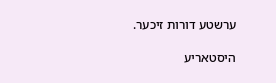ערשטע דורות זיכער.

היסטאריע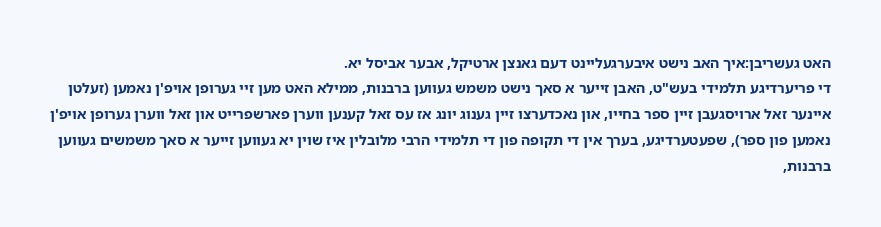האט געשריבן:איך האב נישט איבערגעליינט דעם גאנצן ארטיקל, אבער אביסל יא.
די פריערדיגע תלמידי בעש"ט, האבן זייער א סאך נישט משמש געווען ברבנות, ממילא האט מען זיי גערופן אויפ'ן נאמען (זעלטן איינער זאל ארויסגעבן זיין ספר בחייו, און נאכדערצו זיין גענוג יונג אז עס זאל קענען ווערן פארשפרייט און זאל ווערן גערופן אויפ'ן נאמען פון ספר), שפעטערדיגע, בערך אין די תקופה פון די תלמידי הרבי מלובלין איז שוין יא געווען זייער א סאך משמשים געווען ברבנות,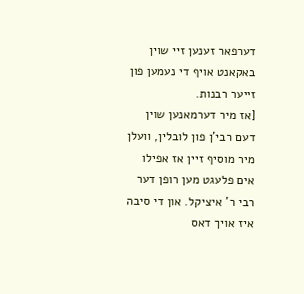דערפאר זענען זיי שוין באקאנט אויף די נעמען פון זייער רבנות.
[אז מיר דערמאנען שוין דעם רבי'ן פון לובלין, וועלן מיר מוסיף זיין אז אפילו אים פלעגט מען רופן דער רבי ר' איציקל. און די סיבה איז אויך דאס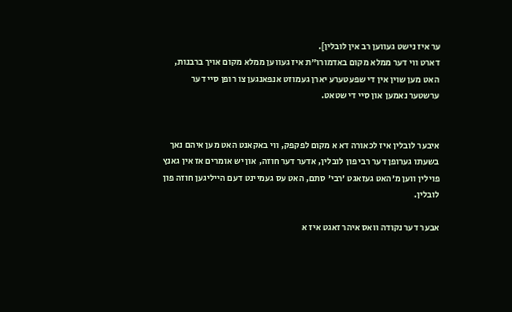ער איז נישט געווען רב אין לובלין].
דארט ווי דער ממלא מקום באדמורו"ת איז געווען ממלא מקום אויך ברבנות, האט מען שוין אין די שפעטערע יארן געמוזט אנפאנגען צו רופן סיי דער ערשטער נאמען און סיי די שטאט.


איבער לובלין איז לכאורה דא א מקום לפקפק, ווי באקאנט האט מען איהם נאך בשעתו גערופן דער רבי פון לובלין, אדער דער חוזה, און יש אומרים אז אין גאנץ פוילין ווען מ'האט געזאגט 'רבי' סתם, האט עס געמיינט דעם הייליגען חוזה פון לובלין.

אבער דער נקודה וואס איהר זאגט איז א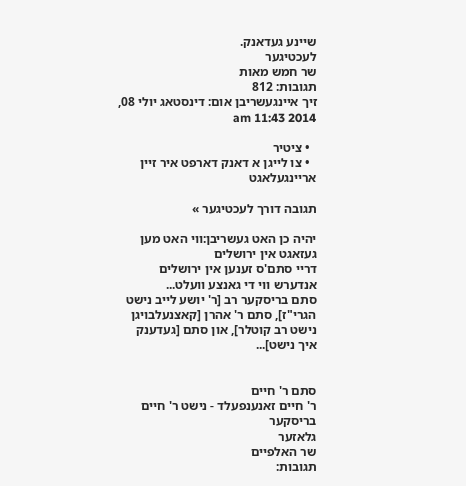שיינע געדאנק.
לעכטיגער
שר חמש מאות
תגובות: 812
זיך איינגעשריבן אום: דינסטאג יולי 08, 2014 11:43 am

  • ציטיר
  • צו לייגן א דאנק דארפט איר זיין אריינגעלאגט

תגובה דורך לעכטיגער »

יהיה כן האט געשריבן:ווי האט מען געזאגט אין ירושלים
דריי סתם'ס זענען אין ירושלים אנדערש ווי די גאנצע וועלט...
סתם בריסקער רב [ר' יושע לייב נישט הגרי"ז], סתם ר' אהרן [קאצנעלבויגן נישט רב קוטלר], און סתם [געדענק איך נישט]...


סתם ר' חיים
ר' חיים זאנענפעלד - נישט ר' חיים בריסקער
גלאזער
שר האלפיים
תגובות: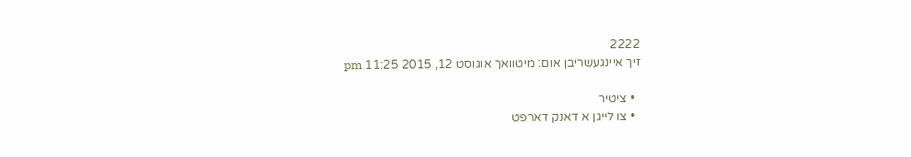2222
זיך איינגעשריבן אום: מיטוואך אוגוסט 12, 2015 11:25 pm

  • ציטיר
  • צו לייגן א דאנק דארפט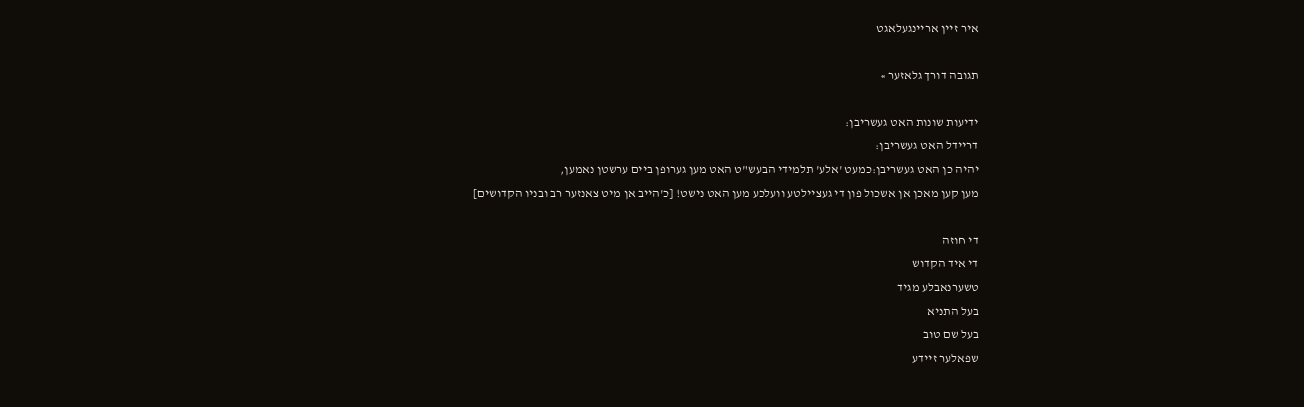איר זיין אריינגעלאגט

תגובה דורך גלאזער »

ידיעות שונות האט געשריבן:
דריידל האט געשריבן:
יהיה כן האט געשריבן:כמעט 'אלע' תלמידי הבעש"ט האט מען גערופן ביים ערשטן נאמען,
מען קען מאכן אן אשכול פון די געציילטע וועלכע מען האט נישט! [כ'הייב אן מיט צאנזער רב ובניו הקדושים]

די חוזה
די איד הקדוש
טשערנאבלע מגיד
בעל התניא
בעל שם טוב
שפאלער זיידע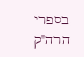בספרי הרה"ק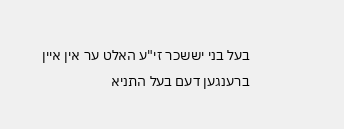בעל בני יששכר זי"ע האלט ער אין איין ברענגען דעם בעל התניא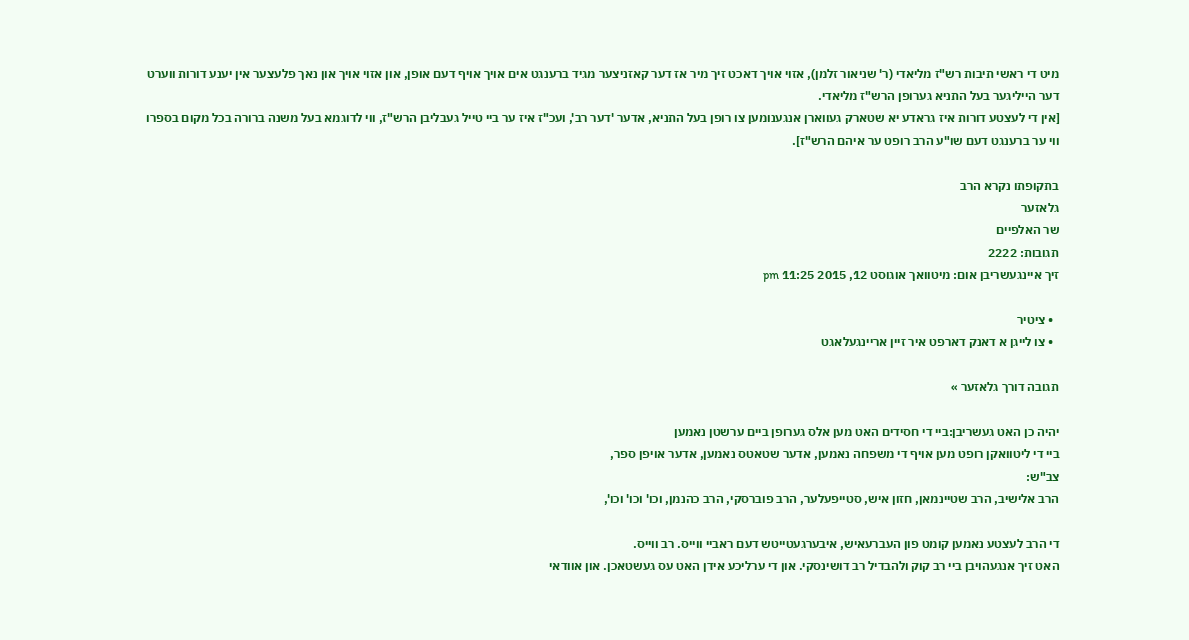מיט די ראשי תיבות רש"ז מליאדי (ר' שניאור זלמן), אזוי אויך דאכט זיך מיר אז דער קאזניצער מגיד ברענגט אים אויך אויף דעם אופן, און אזוי אויך און נאך פלעצער אין יענע דורות ווערט דער הייליגער בעל התניא גערופן הרש"ז מליאדי.
[אין די לעצטע דורות איז גראדע יא שטארק געווארן אנגענומען צו רופן בעל התניא, אדער 'דער רב', ועכ"ז איז ער ביי טייל געבליבן הרש"ז, ווי לדוגמא בעל משנה ברורה בכל מקום בספרו ווי ער ברענגט דעם שו"ע הרב רופט ער איהם הרש"ז].

בתקופתו נקרא הרב
גלאזער
שר האלפיים
תגובות: 2222
זיך איינגעשריבן אום: מיטוואך אוגוסט 12, 2015 11:25 pm

  • ציטיר
  • צו לייגן א דאנק דארפט איר זיין אריינגעלאגט

תגובה דורך גלאזער »

יהיה כן האט געשריבן:ביי די חסידים האט מען אלס גערופן ביים ערשטן נאמען
ביי די ליטוואקן רופט מען אויף די משפחה נאמען, אדער שטאטס נאמען, אדער אויפן ספר,
צב"ש:
הרב אלישיב, הרב שטיינמאן, חזון איש, סטייפעלער, הרב פוברסקי, הרב כהנמן, וכו' וכו' וכו',

די הרב לעצטע נאמען קומט פון העברעאיש, איבערגעטייטש דעם ראביי ווייס. רב ווייס.
האט זיך אנגעהויבן ביי רב קוק ולהבדיל רב דושינסקי. און די ערליכע אידן האט עס געשטאכן. און אוודאי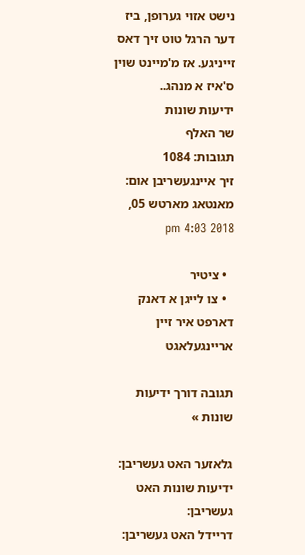נישט אזוי גערופן, ביז דער הרגל טוט זיך דאס זייניגע. אז מ'מיינט שוין ס'איז א מנהג..
ידיעות שונות
שר האלף
תגובות: 1084
זיך איינגעשריבן אום: מאנטאג מארטש 05, 2018 4:03 pm

  • ציטיר
  • צו לייגן א דאנק דארפט איר זיין אריינגעלאגט

תגובה דורך ידיעות שונות »

גלאזער האט געשריבן:
ידיעות שונות האט געשריבן:
דריידל האט געשריבן: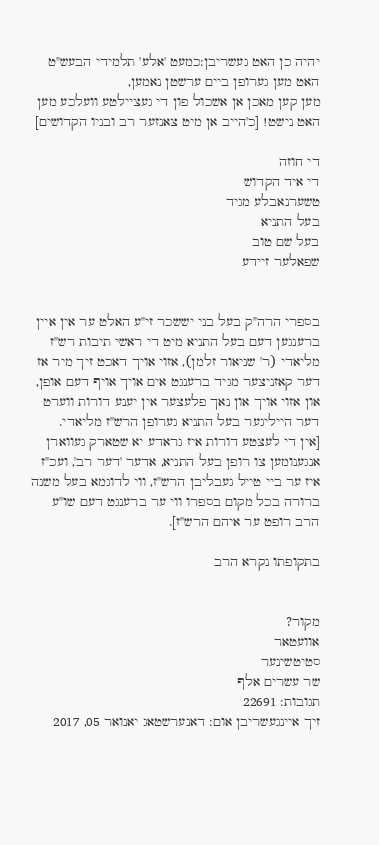יהיה כן האט געשריבן:כמעט 'אלע' תלמידי הבעש"ט האט מען גערופן ביים ערשטן נאמען,
מען קען מאכן אן אשכול פון די געציילטע וועלכע מען האט נישט! [כ'הייב אן מיט צאנזער רב ובניו הקדושים]

די חוזה
די איד הקדוש
טשערנאבלע מגיד
בעל התניא
בעל שם טוב
שפאלער זיידע


בספרי הרה"ק בעל בני יששכר זי"ע האלט ער אין איין ברענגען דעם בעל התניא מיט די ראשי תיבות רש"ז מליאדי (ר' שניאור זלמן), אזוי אויך דאכט זיך מיר אז דער קאזניצער מגיד ברענגט אים אויך אויף דעם אופן, און אזוי אויך און נאך פלעצער אין יענע דורות ווערט דער הייליגער בעל התניא גערופן הרש"ז מליאדי.
[אין די לעצטע דורות איז גראדע יא שטארק געווארן אנגענומען צו רופן בעל התניא, אדער 'דער רב', ועכ"ז איז ער ביי טייל געבליבן הרש"ז, ווי לדוגמא בעל משנה ברורה בכל מקום בספרו ווי ער ברענגט דעם שו"ע הרב רופט ער איהם הרש"ז].

בתקופתו נקרא הרב


מקור?
אוועטאר
סטיטשינער
שר עשרים אלף
תגובות: 22691
זיך איינגעשריבן אום: דאנערשטאג יאנואר 05, 2017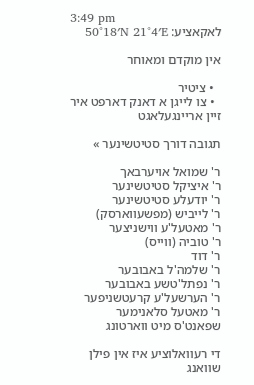3:49 pm
לאקאציע: 50°18′N 21°4′E

אין מוקדם ומאוחר

  • ציטיר
  • צו לייגן א דאנק דארפט איר זיין אריינגעלאגט

תגובה דורך סטיטשינער »

ר' שמואל אויערבאך
ר' איציקל סטיטשינער
ר' יודעלע סטיטשינער
ר' לייביש (מפשעווארסק)
ר' מאטעל'ע ווישניצער
ר' טוביה (ווייס)
ר' דוד
ר' שלמה'ל באבובער
ר' נפתל'טשע באבובער
ר' הערשעל'ע קרעטשניפער
ר' מאטעל סלאנימער
שפאנט'ס מיט ווארטונג

די רעוואלוציע איז אין פילן שוואנג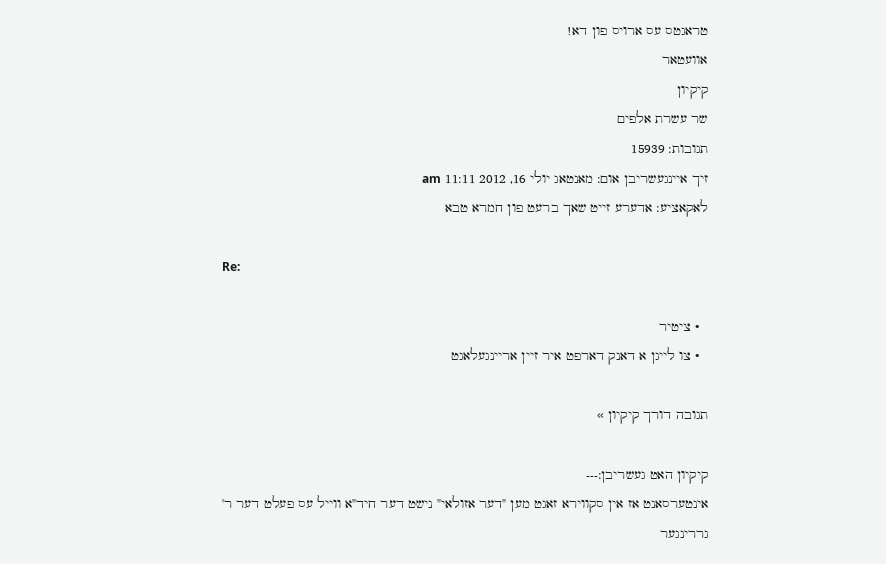טראגטס עס ארויס פון דא!
אוועטאר
קיקיון
שר עשרת אלפים
תגובות: 15939
זיך איינגעשריבן אום: מאנטאג יולי 16, 2012 11:11 am
לאקאציע: אדערע זייט שאך ברעט פון חמרא טבא

Re:

  • ציטיר
  • צו לייגן א דאנק דארפט איר זיין אריינגעלאגט

תגובה דורך קיקיון »

קיקיון האט געשריבן:---
אינטערסאנט אז אין סקווירא זאגט מען "דער אזולאי" נישט דער חיד"א ווייל עס פעלט דער ר'
גררינגער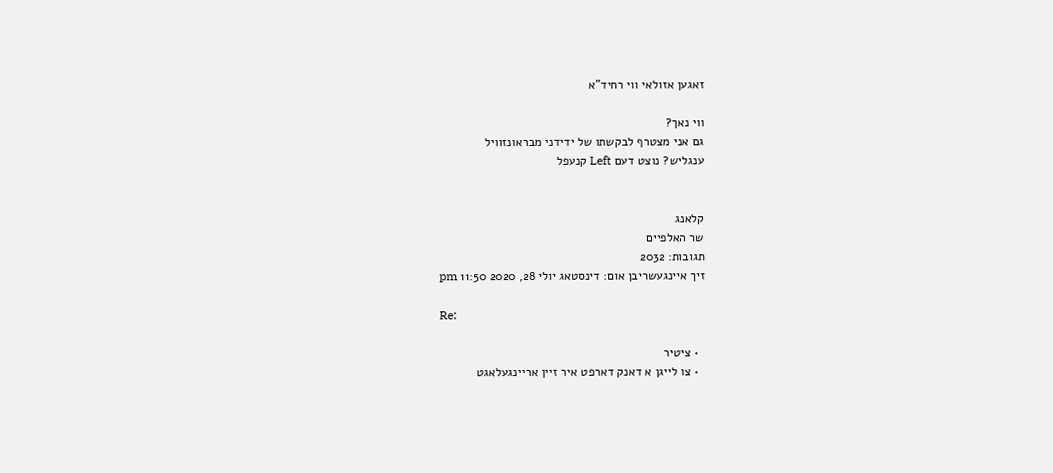זאגען אזולאי ווי רחיד"א

ווי נאך?
גם אני מצטרף לבקשתו של ידידני מבראונזוויל
ענגליש? נוצט דעם Left קנעפל


קלאנג
שר האלפיים
תגובות: 2032
זיך איינגעשריבן אום: דינסטאג יולי 28, 2020 11:50 pm

Re:

  • ציטיר
  • צו לייגן א דאנק דארפט איר זיין אריינגעלאגט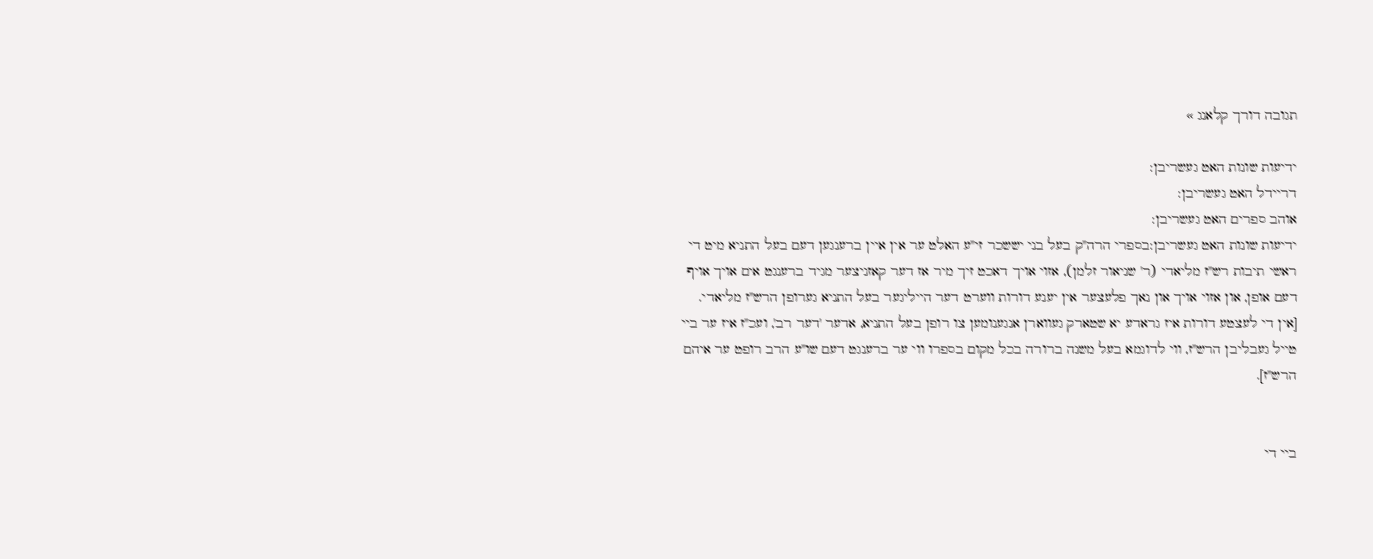תגובה דורך קלאנג »

ידיעות שונות האט געשריבן:
דריידל האט געשריבן:
אוהב ספרים האט געשריבן:
ידיעות שונות האט געשריבן:בספרי הרה"ק בעל בני יששכר זי"ע האלט ער אין איין ברענגען דעם בעל התניא מיט די ראשי תיבות רש"ז מליאדי (ר' שניאור זלמן), אזוי אויך דאכט זיך מיר אז דער קאזניצער מגיד ברענגט אים אויך אויף דעם אופן, און אזוי אויך און נאך פלעצער אין יענע דורות ווערט דער הייליגער בעל התניא גערופן הרש"ז מליאדי.
[אין די לעצטע דורות איז גראדע יא שטארק געווארן אנגענומען צו רופן בעל התניא, אדער 'דער רב', ועכ"ז איז ער ביי טייל געבליבן הרש"ז, ווי לדוגמא בעל משנה ברורה בכל מקום בספרו ווי ער ברענגט דעם שו"ע הרב רופט ער איהם הרש"ז].


ביי די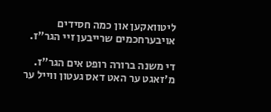ליטוואקען און כמה חסידים אויבערחכמים שרייבען זיי הגר"ז.

די משנה ברורה רופט אים הגר"ז. מ'זאגט ער האט דאס געטון ווייל ער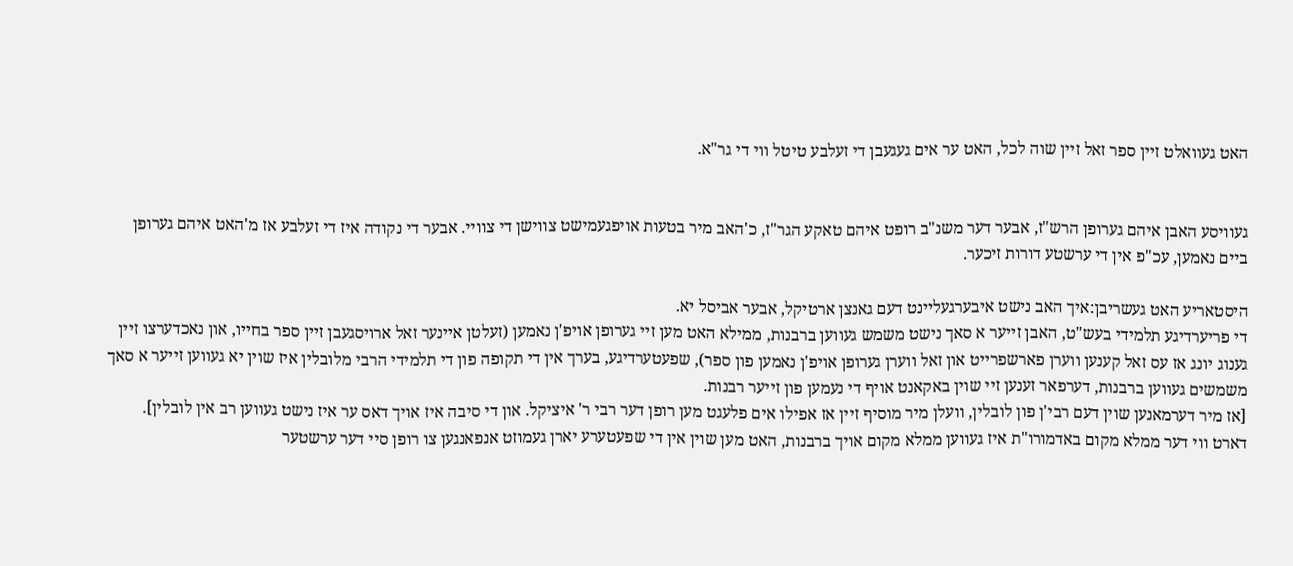האט געוואלט זיין ספר זאל זיין שוה לכל, האט ער אים געגעבן די זעלבע טיטל ווי די גר"א.


געוויסע האבן איהם גערופן הרש"ז, אבער דער משנ"ב רופט איהם טאקע הגר"ז, כ'האב מיר בטעות אויפגעמישט צווישן די צוויי. אבער די נקודה איז די זעלבע אז מ'האט איהם גערופן ביים נאמען, עכ"פ אין די ערשטע דורות זיכער.

היסטאריע האט געשריבן:איך האב נישט איבערגעליינט דעם גאנצן ארטיקל, אבער אביסל יא.
די פריערדיגע תלמידי בעש"ט, האבן זייער א סאך נישט משמש געווען ברבנות, ממילא האט מען זיי גערופן אויפ'ן נאמען (זעלטן איינער זאל ארויסגעבן זיין ספר בחייו, און נאכדערצו זיין גענוג יונג אז עס זאל קענען ווערן פארשפרייט און זאל ווערן גערופן אויפ'ן נאמען פון ספר), שפעטערדיגע, בערך אין די תקופה פון די תלמידי הרבי מלובלין איז שוין יא געווען זייער א סאך משמשים געווען ברבנות, דערפאר זענען זיי שוין באקאנט אויף די נעמען פון זייער רבנות.
[אז מיר דערמאנען שוין דעם רבי'ן פון לובלין, וועלן מיר מוסיף זיין אז אפילו אים פלעגט מען רופן דער רבי ר' איציקל. און די סיבה איז אויך דאס ער איז נישט געווען רב אין לובלין].
דארט ווי דער ממלא מקום באדמורו"ת איז געווען ממלא מקום אויך ברבנות, האט מען שוין אין די שפעטערע יארן געמוזט אנפאנגען צו רופן סיי דער ערשטער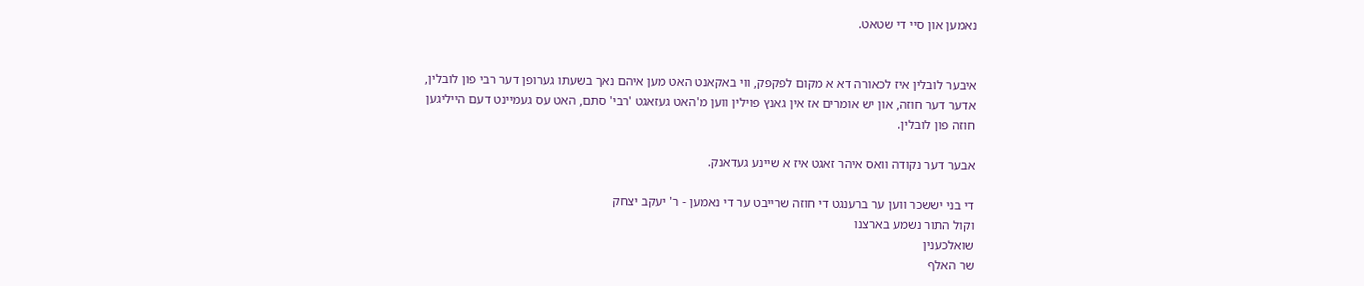נאמען און סיי די שטאט.


איבער לובלין איז לכאורה דא א מקום לפקפק, ווי באקאנט האט מען איהם נאך בשעתו גערופן דער רבי פון לובלין, אדער דער חוזה, און יש אומרים אז אין גאנץ פוילין ווען מ'האט געזאגט 'רבי' סתם, האט עס געמיינט דעם הייליגען חוזה פון לובלין.

אבער דער נקודה וואס איהר זאגט איז א שיינע געדאנק.

די בני יששכר ווען ער ברענגט די חוזה שרייבט ער די נאמען - ר' יעקב יצחק
וקול התור נשמע בארצנו
שואלכענין
שר האלף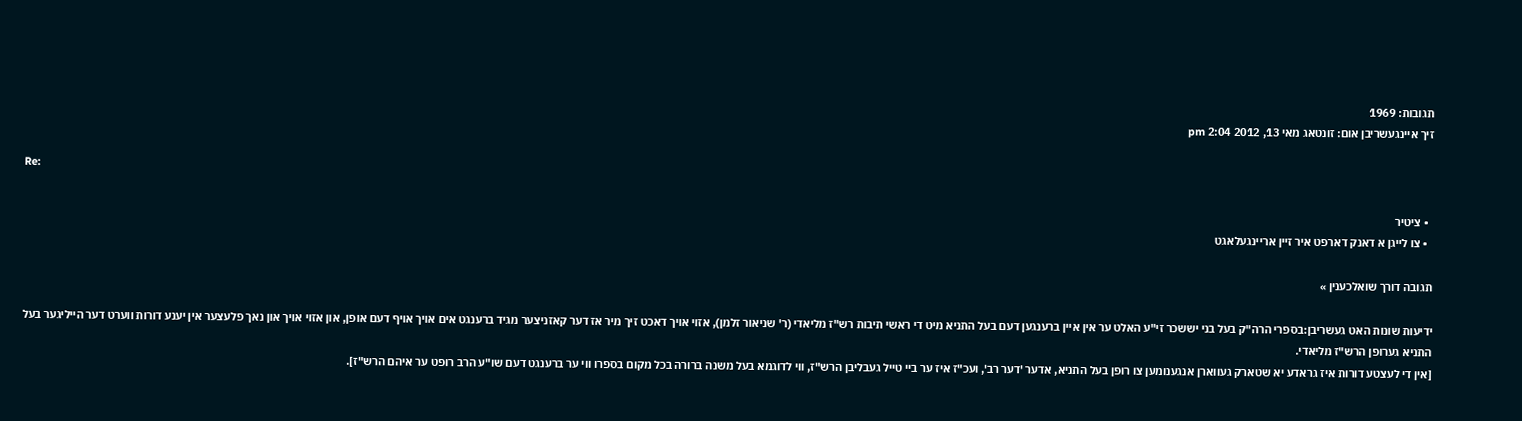תגובות: 1969
זיך איינגעשריבן אום: זונטאג מאי 13, 2012 2:04 pm

Re:

  • ציטיר
  • צו לייגן א דאנק דארפט איר זיין אריינגעלאגט

תגובה דורך שואלכענין »

ידיעות שונות האט געשריבן:בספרי הרה"ק בעל בני יששכר זי"ע האלט ער אין איין ברענגען דעם בעל התניא מיט די ראשי תיבות רש"ז מליאדי (ר' שניאור זלמן), אזוי אויך דאכט זיך מיר אז דער קאזניצער מגיד ברענגט אים אויך אויף דעם אופן, און אזוי אויך און נאך פלעצער אין יענע דורות ווערט דער הייליגער בעל התניא גערופן הרש"ז מליאדי.
[אין די לעצטע דורות איז גראדע יא שטארק געווארן אנגענומען צו רופן בעל התניא, אדער 'דער רב', ועכ"ז איז ער ביי טייל געבליבן הרש"ז, ווי לדוגמא בעל משנה ברורה בכל מקום בספרו ווי ער ברענגט דעם שו"ע הרב רופט ער איהם הרש"ז].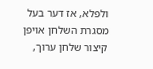ולפלא, אז דער בעל מסגרת השלחן אויפן קיצור שלחן ערוך,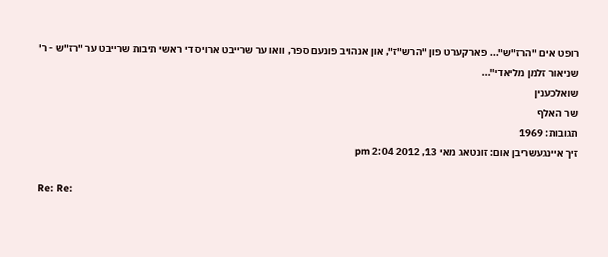רופט אים "הרז"ש"... פארקערט פון "הרש"ז", און אנהויב פונעם ספר, וואו ער שרייבט ארויס די ראשי תיבות שרייבט ער "רז"ש - ר' שניאור זלמן מליאדי"...
שואלכענין
שר האלף
תגובות: 1969
זיך איינגעשריבן אום: זונטאג מאי 13, 2012 2:04 pm

Re: Re: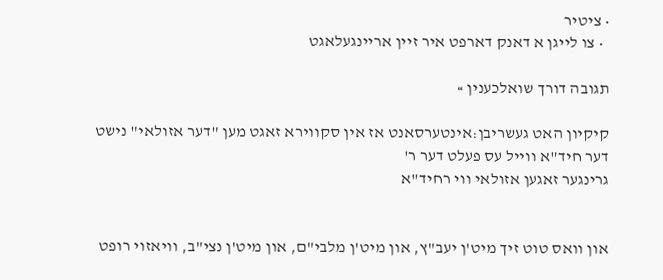• ציטיר
  • צו לייגן א דאנק דארפט איר זיין אריינגעלאגט

תגובה דורך שואלכענין »

קיקיון האט געשריבן:אינטערסאנט אז אין סקווירא זאגט מען "דער אזולאי" נישט דער חיד"א ווייל עס פעלט דער ר'
גרינגער זאגען אזולאי ווי רחיד"א


און וואס טוט זיך מיט'ן יעב"ץ, און מיט'ן מלבי"ם, און מיט'ן נצי"ב, וויאזוי רופט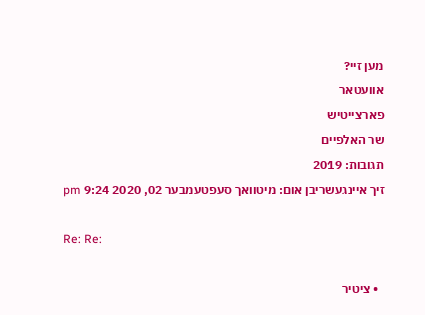מען זיי?
אוועטאר
פארצייטיש
שר האלפיים
תגובות: 2019
זיך איינגעשריבן אום: מיטוואך סעפטעמבער 02, 2020 9:24 pm

Re: Re:

  • ציטיר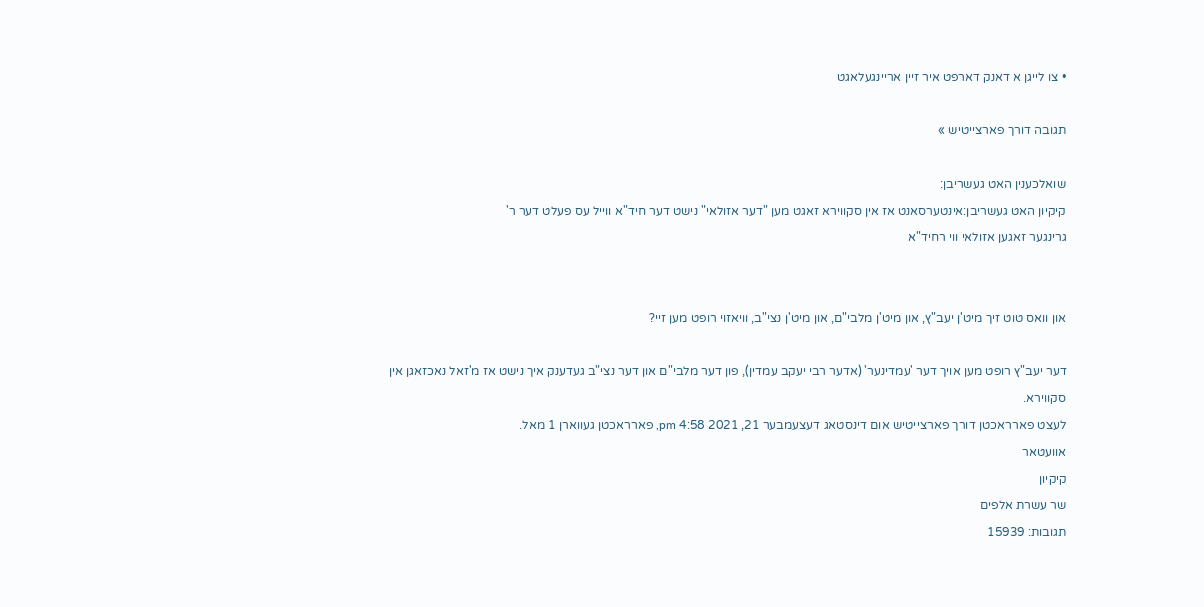• צו לייגן א דאנק דארפט איר זיין אריינגעלאגט

תגובה דורך פארצייטיש »

שואלכענין האט געשריבן:
קיקיון האט געשריבן:אינטערסאנט אז אין סקווירא זאגט מען "דער אזולאי" נישט דער חיד"א ווייל עס פעלט דער ר'
גרינגער זאגען אזולאי ווי רחיד"א


און וואס טוט זיך מיט'ן יעב"ץ, און מיט'ן מלבי"ם, און מיט'ן נצי"ב, וויאזוי רופט מען זיי?

דער יעב"ץ רופט מען אויך דער 'עמדינער' (אדער רבי יעקב עמדין), פון דער מלבי"ם און דער נצי"ב געדענק איך נישט אז מ'זאל נאכזאגן אין סקווירא.
לעצט פארראכטן דורך פארצייטיש אום דינסטאג דעצעמבער 21, 2021 4:58 pm, פארראכטן געווארן 1 מאל.
אוועטאר
קיקיון
שר עשרת אלפים
תגובות: 15939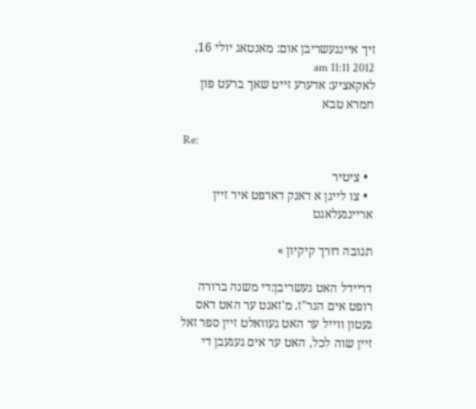זיך איינגעשריבן אום: מאנטאג יולי 16, 2012 11:11 am
לאקאציע: אדערע זייט שאך ברעט פון חמרא טבא

Re:

  • ציטיר
  • צו לייגן א דאנק דארפט איר זיין אריינגעלאגט

תגובה דורך קיקיון »

דריידל האט געשריבן:די משנה ברורה רופט אים הגר"ז. מ'זאגט ער האט דאס געטון ווייל ער האט געוואלט זיין ספר זאל זיין שוה לכל, האט ער אים געגעבן די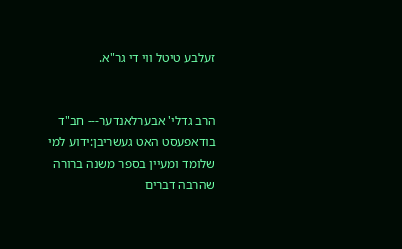זעלבע טיטל ווי די גר"א.


הרב גדלי' אבערלאנדער--- חב"ד בודאפעסט האט געשריבן:ידוע למי שלומד ומעיין בספר משנה ברורה שהרבה דברים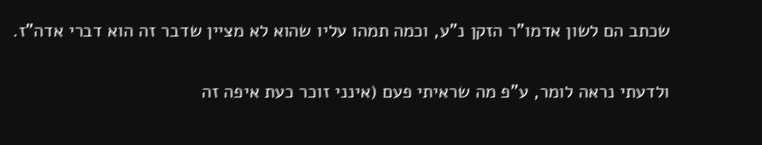שכתב הם לשון אדמו"ר הזקן נ"ע, וכמה תמהו עליו שהוא לא מציין שדבר זה הוא דברי אדה"ז.

ולדעתי נראה לומר, ע"פ מה שראיתי פעם (אינני זוכר כעת איפה זה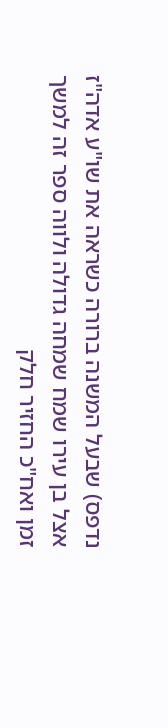נדפס) שבעל המשנה ברורה כשראה את שו"ע אדה"ז אצל בן עירו שמח שמחה גדולה ולווה ספר זה למשך זמן ואח"כ החזיר חלק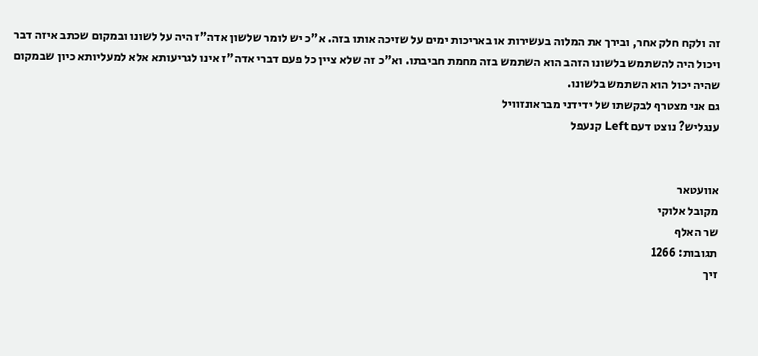זה ולקח חלק אחר, ובירך את המלוה בעשירות או באריכות ימים על שזיכה אותו בזה. א"כ יש לומר שלשון אדה"ז היה על לשונו ובמקום שכתב איזה דבר ויכול היה להשתמש בלשונו הזהב הוא השתמש בזה מחמת חביבתו. וא"כ זה שלא ציין כל פעם דברי אדה"ז אינו לגריעותא אלא למעליותא כיון שבמקום שהיה יכול הוא השתמש בלשונו.
גם אני מצטרף לבקשתו של ידידני מבראונזוויל
ענגליש? נוצט דעם Left קנעפל


אוועטאר
מקובל אלוקי
שר האלף
תגובות: 1266
זיך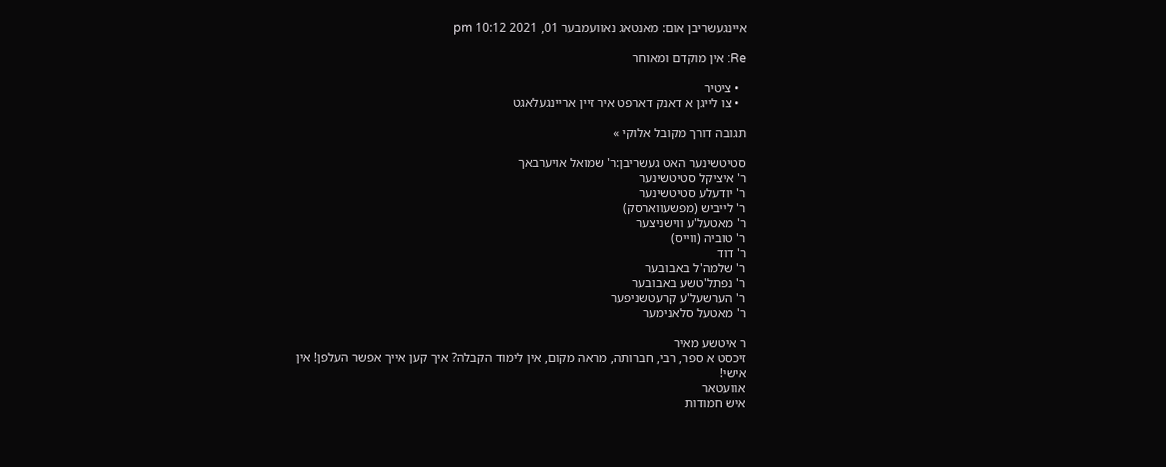איינגעשריבן אום: מאנטאג נאוועמבער 01, 2021 10:12 pm

Re: אין מוקדם ומאוחר

  • ציטיר
  • צו לייגן א דאנק דארפט איר זיין אריינגעלאגט

תגובה דורך מקובל אלוקי »

סטיטשינער האט געשריבן:ר' שמואל אויערבאך
ר' איציקל סטיטשינער
ר' יודעלע סטיטשינער
ר' לייביש (מפשעווארסק)
ר' מאטעל'ע ווישניצער
ר' טוביה (ווייס)
ר' דוד
ר' שלמה'ל באבובער
ר' נפתל'טשע באבובער
ר' הערשעל'ע קרעטשניפער
ר' מאטעל סלאנימער

ר איטשע מאיר
זיכסט א ספר, רבי, חברותה, מראה מקום, אין לימוד הקבלה? איך קען אייך אפשר העלפן! אין אישי!
אוועטאר
איש חמודות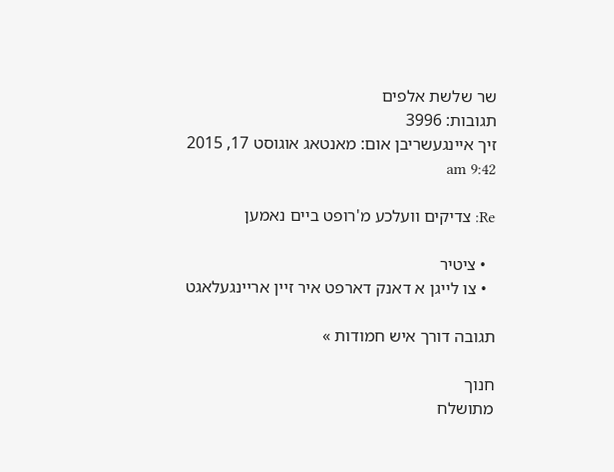שר שלשת אלפים
תגובות: 3996
זיך איינגעשריבן אום: מאנטאג אוגוסט 17, 2015 9:42 am

Re: צדיקים וועלכע מ'רופט ביים נאמען

  • ציטיר
  • צו לייגן א דאנק דארפט איר זיין אריינגעלאגט

תגובה דורך איש חמודות »

חנוך
מתושלח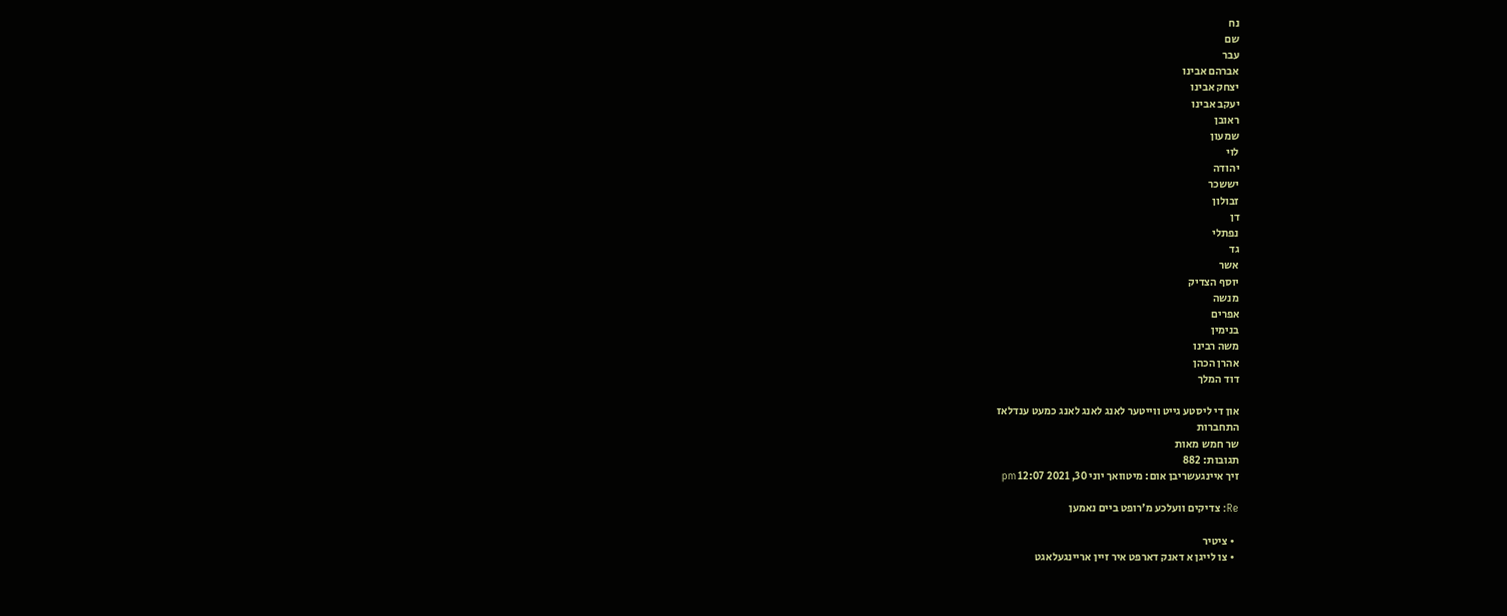נח
שם
עבר
אברהם אבינו
יצחק אבינו
יעקב אבינו
ראובן
שמעון
לוי
יהודה
יששכר
זבולון
דן
נפתלי
גד
אשר
יוסף הצדיק
מנשה
אפרים
בנימין
משה רבינו
אהרן הכהן
דוד המלך

און די ליסטע גייט ווייטער לאנג לאנג לאנג כמעט ענדלאז
התחברות
שר חמש מאות
תגובות: 882
זיך איינגעשריבן אום: מיטוואך יוני 30, 2021 12:07 pm

Re: צדיקים וועלכע מ'רופט ביים נאמען

  • ציטיר
  • צו לייגן א דאנק דארפט איר זיין אריינגעלאגט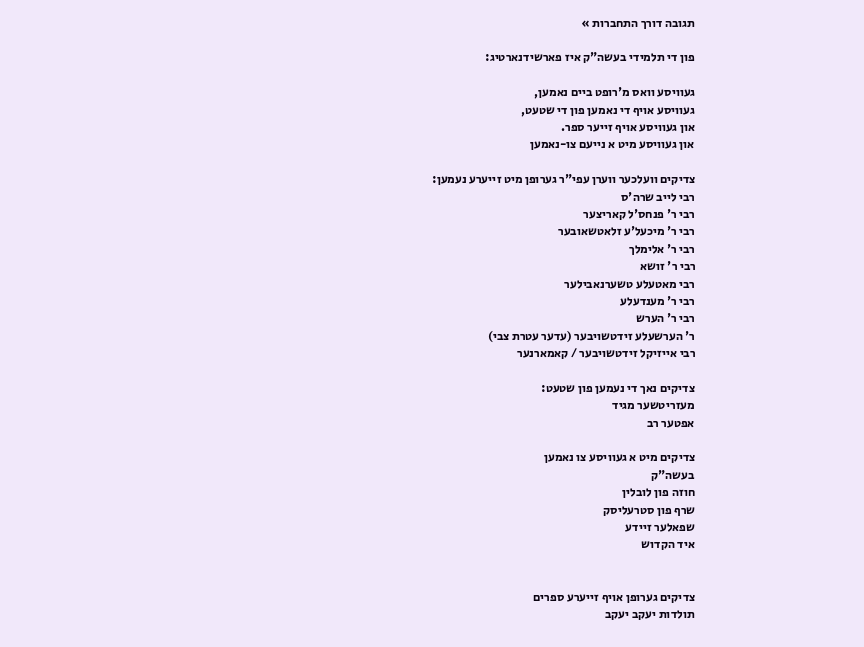תגובה דורך התחברות »

פון די תלמידי בעשה"ק איז פארשידנארטיג:

געוויסע וואס מ'רופט ביים נאמען,
געוויסע אויף די נאמען פון די שטעט,
און געוויסע אויף זייער ספר.
און געוויסע מיט א נייעם צו-נאמען

צדיקים וועלכער ווערן עפי"ר גערופן מיט זייערע נעמען:
רבי לייב שרה'ס
רבי ר' פנחס'ל קאריצער
רבי ר' מיכעל'ע זלאטשאובער
רבי ר' אלימלך
רבי ר' זושא
רבי מאטעלע טשערנאבילער
רבי ר' מענדעלע
רבי ר' הערש
ר' הערשעלע זידטשויבער (עדער עטרת צבי)
רבי אייזיקל זידטשויבער / קאמארנער

צדיקים נאך די נעמען פון שטעט:
מעזריטשער מגיד
אפטער רב

צדיקים מיט א געוויסע צו נאמען
בעשה"ק
חוזה פון לובלין
שרף פון סטרעליסק
שפאלער זיידע
איד הקדוש


צדיקים גערופן אויף זייערע ספרים
תולדות יעקב יעקב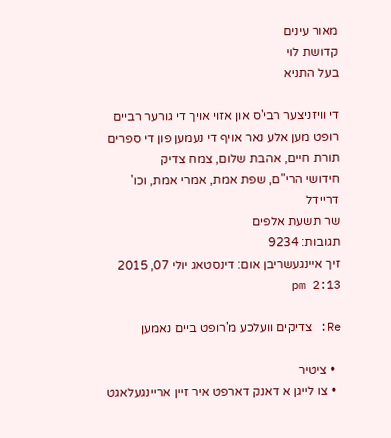מאור עינים
קדושת לוי
בעל התניא

די וויזניצער רבי'ס און אזוי אויך די גורער רביים רופט מען אלע נאר אויף די נעמען פון די ספרים
תורת חיים, אהבת שלום, צמח צדיק
חידושי הרי"ם, שפת אמת, אמרי אמת, וכו'
דריידל
שר תשעת אלפים
תגובות: 9234
זיך איינגעשריבן אום: דינסטאג יולי 07, 2015 2:13 pm

Re: צדיקים וועלכע מ'רופט ביים נאמען

  • ציטיר
  • צו לייגן א דאנק דארפט איר זיין אריינגעלאגט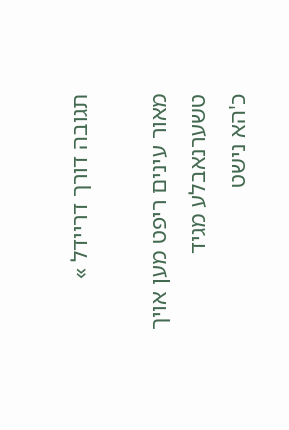תגובה דורך דריידל »

מאור עינים ריפט מען אויך טשערנאבלע מגיד
כ'הא נישט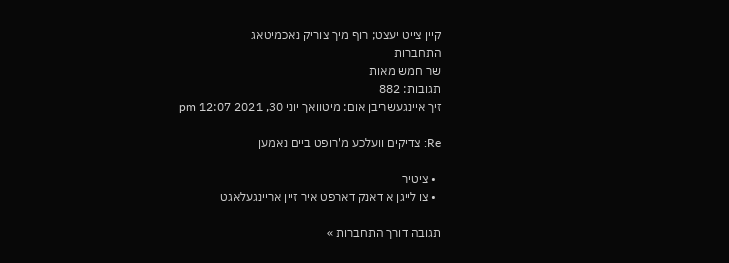קיין צייט יעצט; רוף מיך צוריק נאכמיטאג
התחברות
שר חמש מאות
תגובות: 882
זיך איינגעשריבן אום: מיטוואך יוני 30, 2021 12:07 pm

Re: צדיקים וועלכע מ'רופט ביים נאמען

  • ציטיר
  • צו לייגן א דאנק דארפט איר זיין אריינגעלאגט

תגובה דורך התחברות »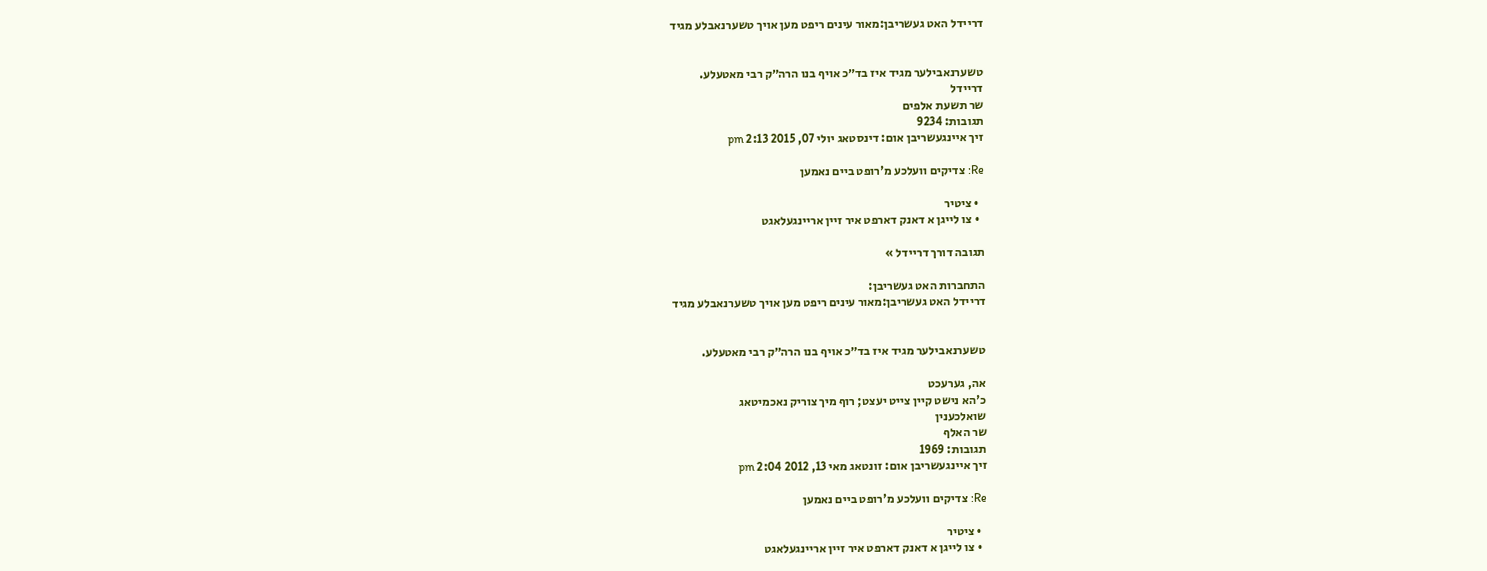דריידל האט געשריבן:מאור עינים ריפט מען אויך טשערנאבלע מגיד


טשערנאבילער מגיד איז בד״כ אויף בנו הרה״ק רבי מאטעלע.
דריידל
שר תשעת אלפים
תגובות: 9234
זיך איינגעשריבן אום: דינסטאג יולי 07, 2015 2:13 pm

Re: צדיקים וועלכע מ'רופט ביים נאמען

  • ציטיר
  • צו לייגן א דאנק דארפט איר זיין אריינגעלאגט

תגובה דורך דריידל »

התחברות האט געשריבן:
דריידל האט געשריבן:מאור עינים ריפט מען אויך טשערנאבלע מגיד


טשערנאבילער מגיד איז בד״כ אויף בנו הרה״ק רבי מאטעלע.

אה, גערעכט
כ'הא נישט קיין צייט יעצט; רוף מיך צוריק נאכמיטאג
שואלכענין
שר האלף
תגובות: 1969
זיך איינגעשריבן אום: זונטאג מאי 13, 2012 2:04 pm

Re: צדיקים וועלכע מ'רופט ביים נאמען

  • ציטיר
  • צו לייגן א דאנק דארפט איר זיין אריינגעלאגט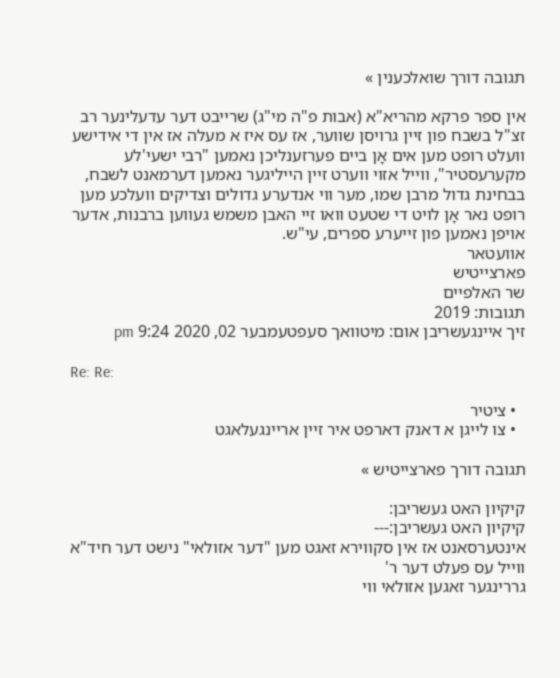תגובה דורך שואלכענין »

אין ספר פרקא מהריא"א (אבות פ"ה מי"ג) שרייבט דער עדעלינער רב זצ"ל בשבח פון זיין גרויסן שווער, אז עס איז א מעלה אז אין די אידישע וועלט רופט מען אים אָן ביים פערזענליכן נאמען "רבי ישעי'לע מקערעסטיר", ווייל אזוי ווערט זיין הייליגער נאמען דערמאנט לשבח, בבחינת גדול מרבן שמו, מער ווי אנדערע גדולים וצדיקים וועלכע מען רופט נאר אָן לויט די שטעט וואו זיי האבן משמש געווען ברבנות, אדער אויפן נאמען פון זייערע ספרים, עי"ש.
אוועטאר
פארצייטיש
שר האלפיים
תגובות: 2019
זיך איינגעשריבן אום: מיטוואך סעפטעמבער 02, 2020 9:24 pm

Re: Re:

  • ציטיר
  • צו לייגן א דאנק דארפט איר זיין אריינגעלאגט

תגובה דורך פארצייטיש »

קיקיון האט געשריבן:
קיקיון האט געשריבן:---
אינטערסאנט אז אין סקווירא זאגט מען "דער אזולאי" נישט דער חיד"א ווייל עס פעלט דער ר'
גררינגער זאגען אזולאי ווי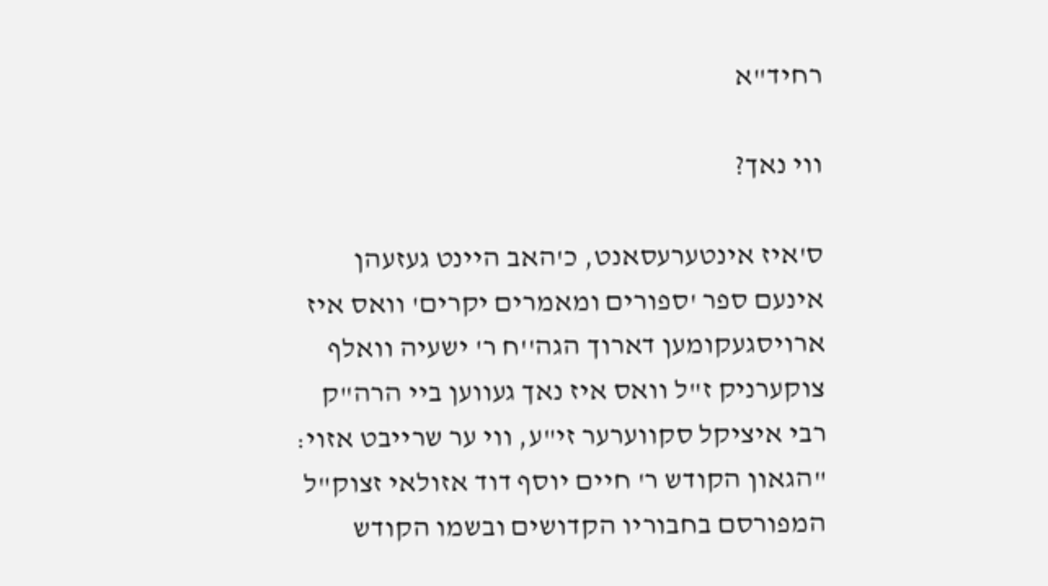רחיד"א

ווי נאך?

ס'איז אינטערעסאנט, כ'האב היינט געזעהן אינעם ספר 'ספורים ומאמרים יקרים' וואס איז ארויסגעקומען דארוך הגה''ח ר' ישעיה וואלף צוקערניק ז"ל וואס איז נאך געווען ביי הרה"ק רבי איציקל סקווערער זי"ע, ווי ער שרייבט אזוי: "הגאון הקודש ר' חיים יוסף דוד אזולאי זצוק"ל המפורסם בחבוריו הקדושים ובשמו הקודש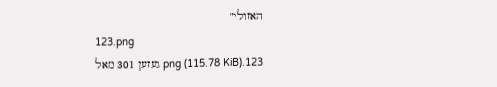האזולי"
123.png
123.png (115.78 KiB) געזען 301 מאל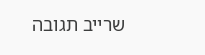שרייב תגובה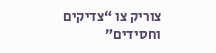צוריק צו “צדיקים וחסידים”